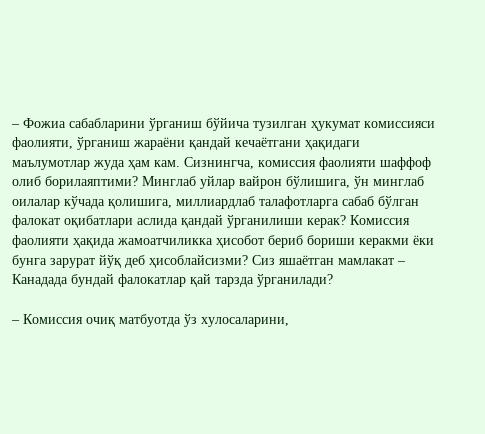– Фожиа сабабларини ўрганиш бўйича тузилган ҳукумат комиссияси фаолияти, ўрганиш жараёни қандай кечаётгани ҳақидаги маълумотлар жуда ҳам кам. Сизнингча, комиссия фаолияти шаффоф олиб борилаяптими? Минглаб уйлар вайрон бўлишига, ўн минглаб оилалар кўчада қолишига, миллиардлаб талафотларга сабаб бўлган фалокат оқибатлари аслида қандай ўрганилиши керак? Комиссия фаолияти ҳақида жамоатчиликка ҳисобот бериб бориши керакми ёки бунга зарурат йўқ деб ҳисоблайсизми? Сиз яшаётган мамлакат – Канадада бундай фалокатлар қай тарзда ўрганилади?

– Комиссия очиқ матбуотда ўз хулосаларини,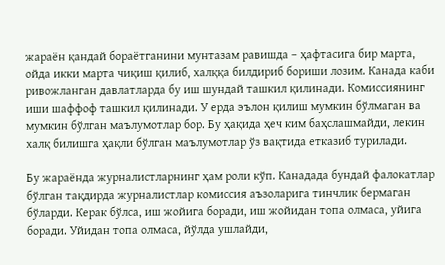жараён қандай бораётганини мунтазам равишда – ҳафтасига бир марта, ойда икки марта чиқиш қилиб, халққа билдириб бориши лозим. Канада каби ривожланган давлатларда бу иш шундай ташкил қилинади. Комиссиянинг иши шаффоф ташкил қилинади. У ерда эълон қилиш мумкин бўлмаган ва мумкин бўлган маълумотлар бор. Бу ҳақида ҳеч ким баҳслашмайди, лекин халқ билишга ҳақли бўлган маълумотлар ўз вақтида етказиб турилади.

Бу жараёнда журналистларнинг ҳам роли кўп. Канадада бундай фалокатлар бўлган тақдирда журналистлар комиссия аъзоларига тинчлик бермаган бўларди. Керак бўлса, иш жойига боради, иш жойидан топа олмаса, уйига боради. Уйидан топа олмаса, йўлда ушлайди,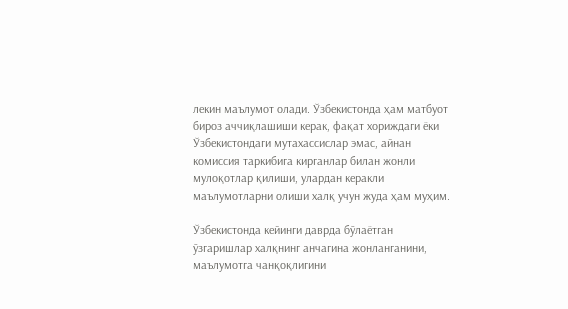лекин маълумот олади. Ўзбекистонда ҳам матбуот бироз аччиқлашиши керак, фақат хориждаги ёки Ўзбекистондаги мутахассислар эмас, айнан комиссия таркибига кирганлар билан жонли мулоқотлар қилиши, улардан керакли маълумотларни олиши халқ учун жуда ҳам муҳим.

Ўзбекистонда кейинги даврда бўлаётган ўзгаришлар халқнинг анчагина жонланганини, маълумотга чанқоқлигини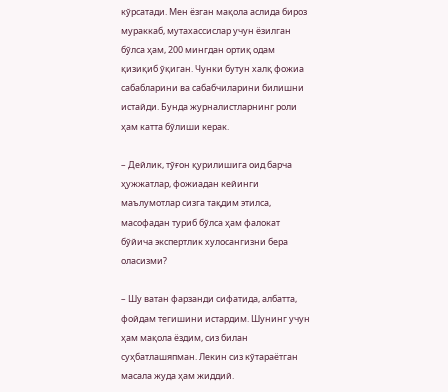кўрсатади. Мен ёзган мақола аслида бироз мураккаб, мутахассислар учун ёзилган бўлса ҳам, 200 мингдан ортиқ одам қизиқиб ўқиган. Чунки бутун халқ фожиа сабабларини ва сабабчиларини билишни истайди. Бунда журналистларнинг роли ҳам катта бўлиши керак.

– Дейлик, тўғон қурилишига оид барча ҳужжатлар, фожиадан кейинги маълумотлар сизга тақдим этилса, масофадан туриб бўлса ҳам фалокат бўйича экспертлик хулосангизни бера оласизми?

– Шу ватан фарзанди сифатида, албатта, фойдам тегишини истардим. Шунинг учун ҳам мақола ёздим, сиз билан суҳбатлашяпман. Лекин сиз кўтараётган масала жуда ҳам жиддий.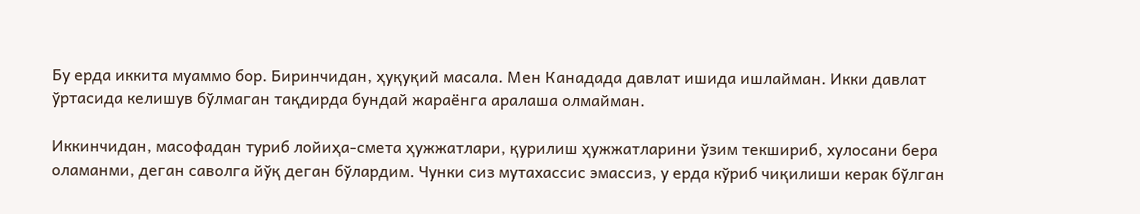Бу ерда иккита муаммо бор. Биринчидан, ҳуқуқий масала. Мен Канадада давлат ишида ишлайман. Икки давлат ўртасида келишув бўлмаган тақдирда бундай жараёнга аралаша олмайман.

Иккинчидан, масофадан туриб лойиҳа-смета ҳужжатлари, қурилиш ҳужжатларини ўзим текшириб, хулосани бера оламанми, деган саволга йўқ деган бўлардим. Чунки сиз мутахассис эмассиз, у ерда кўриб чиқилиши керак бўлган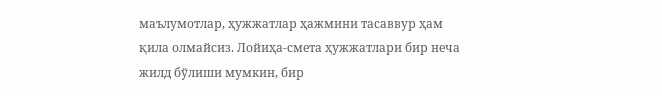маълумотлар, ҳужжатлар ҳажмини тасаввур ҳам қила олмайсиз. Лойиҳа-смета ҳужжатлари бир неча жилд бўлиши мумкин, бир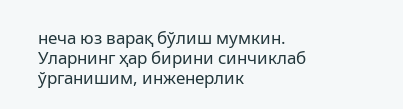неча юз варақ бўлиш мумкин. Уларнинг ҳар бирини синчиклаб ўрганишим, инженерлик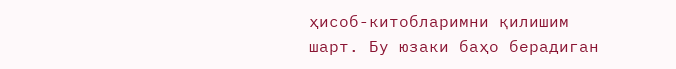ҳисоб-китобларимни қилишим шарт. Бу юзаки баҳо берадиган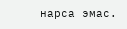нарса эмас.